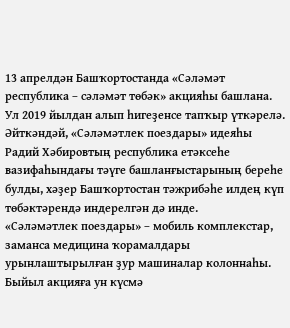13 апрелдән Башҡортостанда «Сәләмәт республика – сәләмәт төбәк» акцияһы башлана. Ул 2019 йылдан алып һигеҙенсе тапҡыр үткәрелә. Әйткәндәй, «Сәләмәтлек поездары» идеяһы Радий Хәбировтың республика етәксеһе вазифаһындағы тәүге башланғыстарының береһе булды, хәҙер Башҡортостан тәжрибәһе илдең күп төбәктәрендә индерелгән дә инде.
«Сәләмәтлек поездары» – мобиль комплекстар, заманса медицина ҡорамалдары урынлаштырылған ҙур машиналар колоннаһы. Быйыл акцияға ун күсмә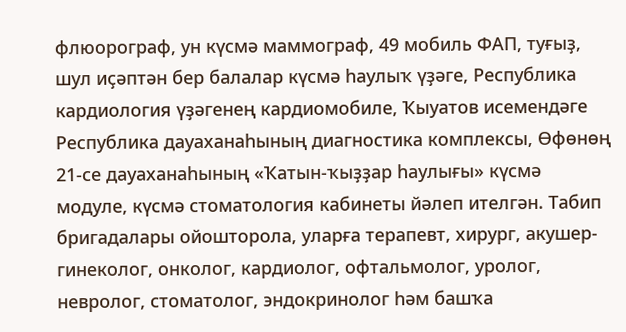флюорограф, ун күсмә маммограф, 49 мобиль ФАП, туғыҙ, шул иҫәптән бер балалар күсмә һаулыҡ үҙәге, Республика кардиология үҙәгенең кардиомобиле, Ҡыуатов исемендәге Республика дауаханаһының диагностика комплексы, Өфөнөң 21-се дауаханаһының «Ҡатын-ҡыҙҙар һаулығы» күсмә модуле, күсмә стоматология кабинеты йәлеп ителгән. Табип бригадалары ойошторола, уларға терапевт, хирург, акушер-гинеколог, онколог, кардиолог, офтальмолог, уролог, невролог, стоматолог, эндокринолог һәм башҡа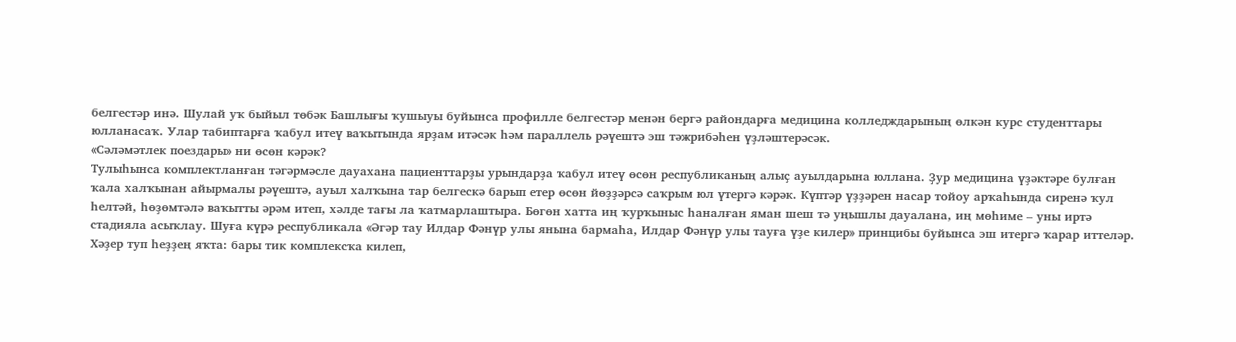белгестәр инә. Шулай уҡ быйыл төбәк Башлығы ҡушыуы буйынса профилле белгестәр менән бергә райондарға медицина колледждарының өлкән курс студенттары юлланасаҡ. Улар табиптарға ҡабул итеү ваҡытында ярҙам итәсәк һәм параллель рәүештә эш тәжрибәһен үҙләштерәсәк.
«Сәләмәтлек поездары» ни өсөн кәрәк?
Тулыһынса комплектланған тәгәрмәсле дауахана пациенттарҙы урындарҙа ҡабул итеү өсөн республиканың алыҫ ауылдарына юллана. Ҙур медицина үҙәктәре булған ҡала халҡынан айырмалы рәүештә, ауыл халҡына тар белгескә барып етер өсөн йөҙҙәрсә саҡрым юл үтергә кәрәк. Күптәр үҙҙәрен насар тойоу арҡаһында сиренә ҡул һелтәй, һөҙөмтәлә ваҡытты әрәм итеп, хәлде тағы ла ҡатмарлаштыра. Бөгөн хатта иң ҡурҡыныс һаналған яман шеш тә уңышлы дауалана, иң мөһиме – уны иртә стадияла асыҡлау. Шуға күрә республикала «Әгәр тау Илдар Фәнүр улы янына бармаһа, Илдар Фәнүр улы тауға үҙе килер» принцибы буйынса эш итергә ҡарар иттеләр. Хәҙер туп һеҙҙең яҡта: бары тик комплексҡа килеп,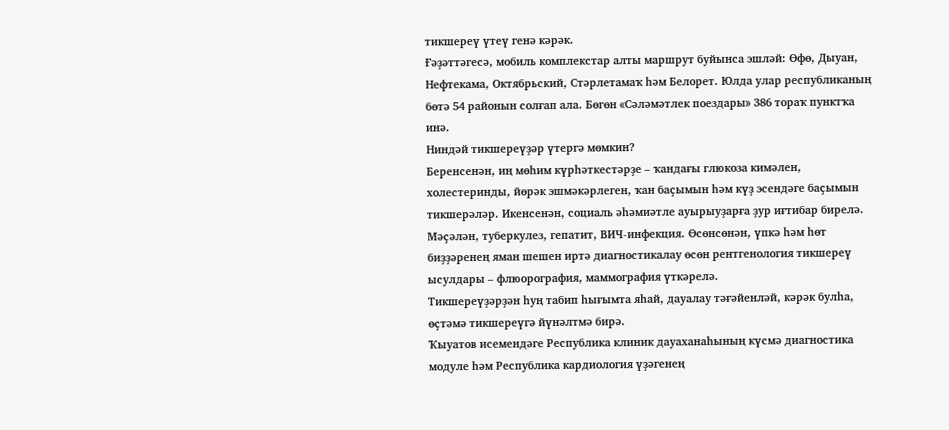тикшереү үтеү генә кәрәк.
Ғәҙәттәгесә, мобиль комплекстар алты маршрут буйынса эшләй: Өфө, Дыуан, Нефтекама, Октябрьский, Стәрлетамаҡ һәм Белорет. Юлда улар республиканың бөтә 54 районын солғап ала. Бөгөн «Сәләмәтлек поездары» 386 тораҡ пунктҡа инә.
Ниндәй тикшереүҙәр үтергә мөмкин?
Беренсенән, иң мөһим күрһәткестәрҙе – ҡандағы глюкоза кимәлен, холестеринды, йөрәк эшмәкәрлеген, ҡан баҫымын һәм күҙ эсендәге баҫымын тикшерәләр. Икенсенән, социаль әһәмиәтле ауырыуҙарға ҙур иғтибар бирелә. Мәҫәлән, туберкулез, гепатит, ВИЧ-инфекция. Өсөнсөнән, үпкә һәм һөт биҙҙәренең яман шешен иртә диагностикалау өсөн рентгенология тикшереү ысулдары – флюорография, маммография үткәрелә.
Тикшереүҙәрҙән һуң табип һығымта яһай, дауалау тәғәйенләй, кәрәк булһа, өҫтәмә тикшереүгә йүнәлтмә бирә.
Ҡыуатов исемендәге Республика клиник дауаханаһының күсмә диагностика модуле һәм Республика кардиология үҙәгенең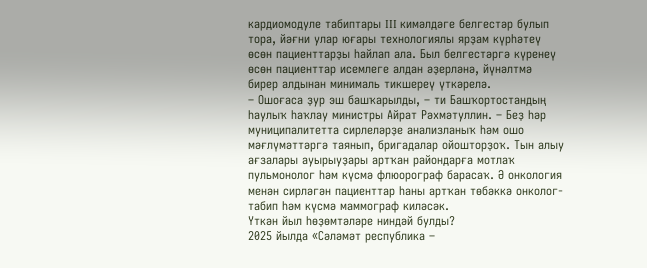кардиомодуле табиптары III кимәлдәге белгестәр булып тора, йәғни улар юғары технологиялы ярҙам күрһәтеү өсөн пациенттарҙы һайлап ала. Был белгестәргә күренеү өсөн пациенттар исемлеге алдан әҙерләнә, йүнәлтмә бирер алдынан минималь тикшереү үткәрелә.
– Ошоғаса ҙур эш башҡарылды, – ти Башҡортостандың һаулыҡ һаҡлау министры Айрат Рәхмәтуллин. – Беҙ һәр муниципалитетта сирлеләрҙе анализланыҡ һәм ошо мәғлүмәттәргә таянып, бригадалар ойошторҙоҡ. Тын алыу ағзалары ауырыуҙары артҡан райондарға мотлаҡ пульмонолог һәм күсмә флюорограф барасаҡ. Ә онкология менән сирләгән пациенттар һаны артҡан төбәккә онколог-табип һәм күсмә маммограф киләсәк.
Үткән йыл һөҙөмтәләре ниндәй булды?
2025 йылда «Сәләмәт республика –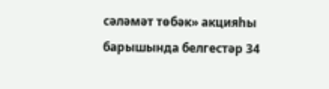сәләмәт төбәк» акцияһы барышында белгестәр 34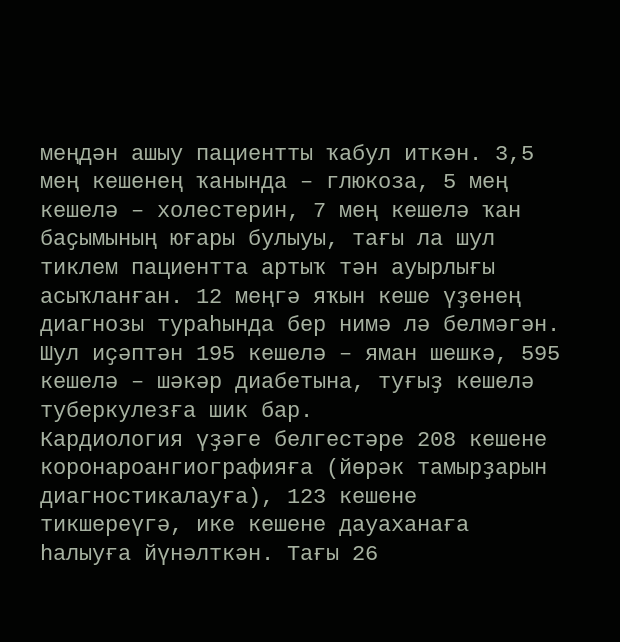меңдән ашыу пациентты ҡабул иткән. 3,5 мең кешенең ҡанында – глюкоза, 5 мең кешелә – холестерин, 7 мең кешелә ҡан баҫымының юғары булыуы, тағы ла шул тиклем пациентта артыҡ тән ауырлығы асыҡланған. 12 меңгә яҡын кеше үҙенең диагнозы тураһында бер нимә лә белмәгән. Шул иҫәптән 195 кешелә – яман шешкә, 595 кешелә – шәкәр диабетына, туғыҙ кешелә туберкулезға шик бар.
Кардиология үҙәге белгестәре 208 кешене коронароангиографияға (йөрәк тамырҙарын диагностикалауға), 123 кешене тикшереүгә, ике кешене дауаханаға һалыуға йүнәлткән. Тағы 26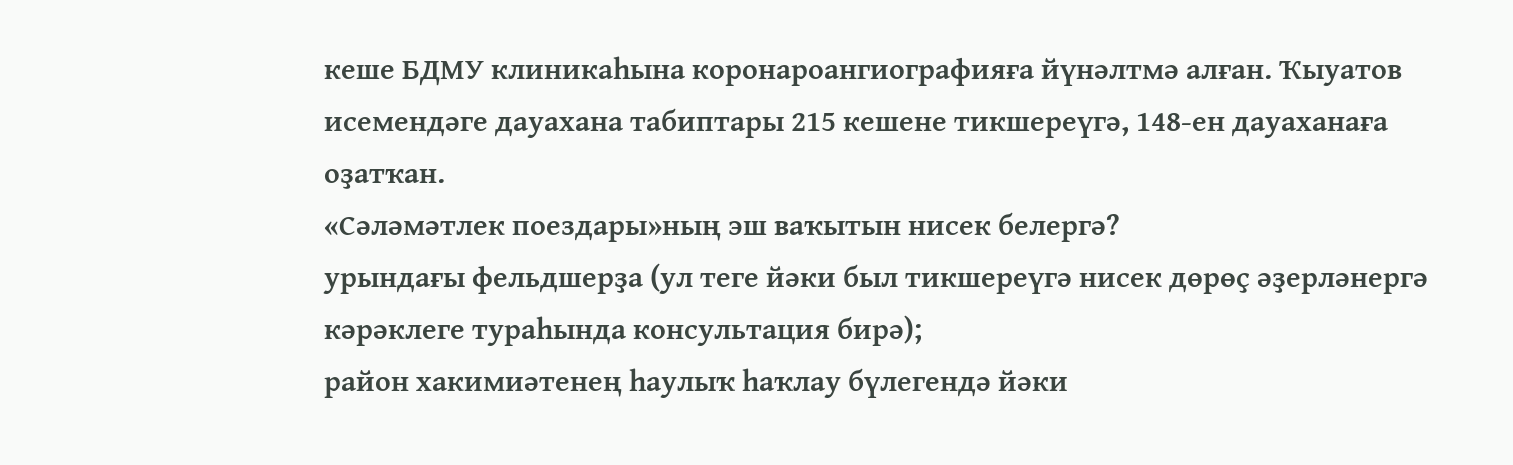кеше БДМУ клиникаһына коронароангиографияға йүнәлтмә алған. Ҡыуатов исемендәге дауахана табиптары 215 кешене тикшереүгә, 148-ен дауаханаға оҙатҡан.
«Сәләмәтлек поездары»ның эш ваҡытын нисек белергә?
урындағы фельдшерҙа (ул теге йәки был тикшереүгә нисек дөрөҫ әҙерләнергә кәрәклеге тураһында консультация бирә);
район хакимиәтенең һаулыҡ һаҡлау бүлегендә йәки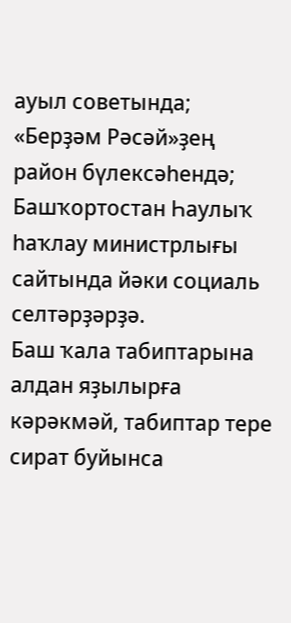ауыл советында;
«Берҙәм Рәсәй»ҙең район бүлексәһендә;
Башҡортостан Һаулыҡ һаҡлау министрлығы сайтында йәки социаль селтәрҙәрҙә.
Баш ҡала табиптарына алдан яҙылырға кәрәкмәй, табиптар тере сират буйынса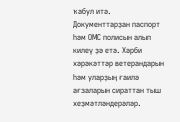ҡабул итә. Документтарҙан паспорт һәм ОМС полисын алып килеү ҙә етә. Хәрби хәрәкәттәр ветерандарын һәм уларҙың ғаилә ағзаларын сираттан тыш хеҙмәтләндерәләр.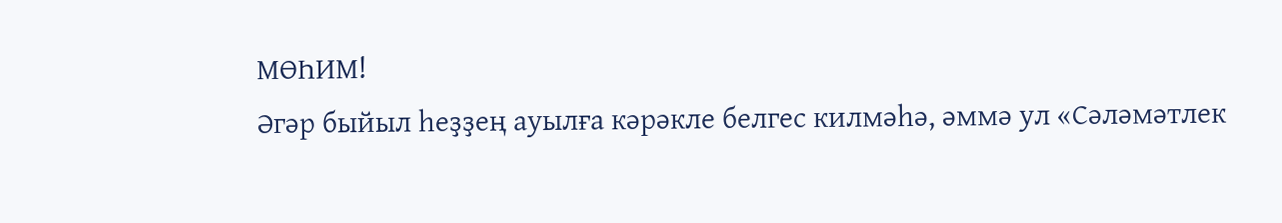МӨҺИМ!
Әгәр быйыл һеҙҙең ауылға кәрәкле белгес килмәһә, әммә ул «Сәләмәтлек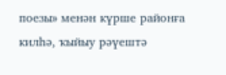поезы» менән күрше районға килһә, ҡыйыу рәүештә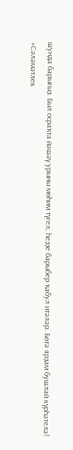шунда барығыҙ. Был осраҡта йәшәү урыны мөһим түгел, һеҙҙе барыбер ҡабул итәләр. Бөтә ярҙам бушлай күрһәтелә!
«Сәләмәтлек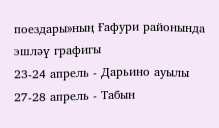поездары»ның Ғафури районында эшләү графигы
23-24 апрель - Дарьино ауылы
27-28 апрель - Табын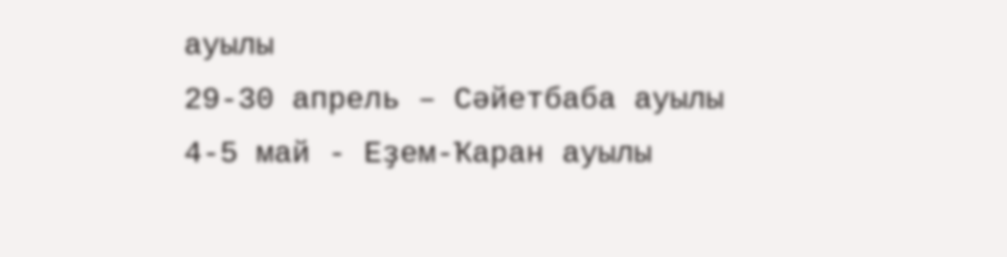ауылы
29-30 апрель – Сәйетбаба ауылы
4-5 май - Еҙем-Ҡаран ауылы